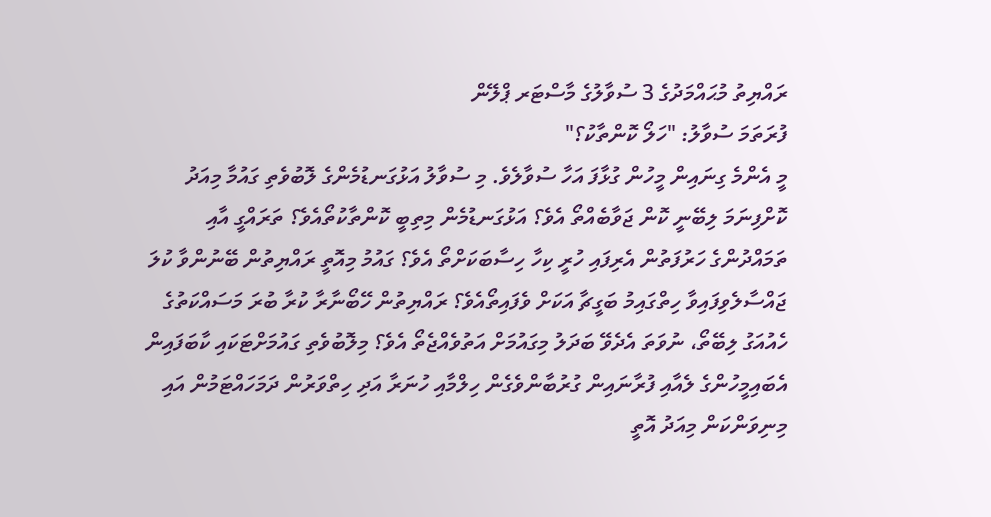ރައްޔިތު މުޙައްމަދުގެ 3 ސުވާލުގެ މާސްޓަރ ޕްލޭން
ފުރަތަމަ ސުވާލު: "ހަލޯ ކޮންތާކު؟"
މީ އެންމެ ގިނައިން މީހުން ގުޅާފަ އަހާ ސުވާލެވެ. މި ސުވާލު އަޅުގަނޑުމެންގެ ލޮބުވެތި ގައުމާ މިއަދު ކޮށްފިނަމަ ލިބޭނީ ކޮން ޖަވާބެއްތޯ އެވެ؟ އަޅުގަނޑުމެން މިތިބީ ކޮންތާކުތޯއެވެ؟ ތަރައްގީ އާއި ތަމައްދުންގެ ހަރުފަތުން އެރިފައި ހުރީ ކިހާ ހިސާބަކަށްތޯ އެވެ؟ ގައުމު މިއޮތީ ރައްޔިތުން ބޭނުންވާ ކުލަ ޖައްސާލެވިފައިވާ ހިތްގައިމު ބަގީޗާ އަކަށް ވެފައިތޯއެވެ؟ ރައްޔިތުން ހޭބޯނާރާ ކުރާ ބުރަ މަސައްކަތުގެ ހެއުއަގު ލިބޭތޯ، ނުވަތަ އެދެވޭ ބަދަލު މިގައުމަށް އަތުވެއްޖެތޯ އެވެ؟ މިލޮބުވެތި ގައުމަށްޓަކައި ކާބަފައިން އެބައިމީހުންގެ ލެއާއި ފުރާނައިން ގުރުބާންވެގެން ހިލްމާއި ހުނަރާ އަދި ހިތްވަރުން ދަމަހައްޓަމުން އައި މިނިވަންކަން މިއަދު އޮތީ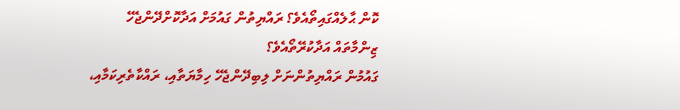ކޮން ޙާލެއްގައިތޯއެވެ؟ ރައްޔިތުން ގައުމަށް އަދާކޮށްދޭންޖެހޭ ޒިންމާތައް އަދާކުރޭތޯއެވެ؟
ގައުމުން ރައްޔިތުންނަށް ލިބިދޭންޖެހޭ ހިމާޔަތާއި، ރައްކާތެރިކަމާއި،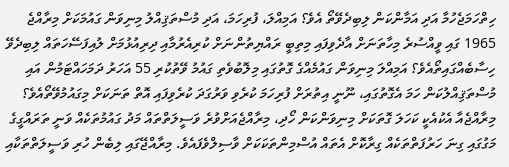ހިތްހަމަޖެހުމާ އަދި އަމާންކަން ލިބިދެވޭތޯ އެވެ؟ އަމިއްލަ، ފުރިހަމަ، އަދި މުސްތަޤިއްލު މިނިވަން ގައުމަކަށް މިރާއްޖެ 1965 ގައި ވީއްސުރެ މިހާތަނަށް އާދެވިފައި މިތިބީ ރައްޔިތުންނަށް ކުރިއެރުމާއި ދިރިއުޅުމަށް ލުއިފަސޭހަތައް ލިބިދެވޭ ހިސާބެއްގައިތޯއެވެ؟ އަމިއްލަ މިނިވަން ގައުމެއްގެ ގޮތުގައި މިލޮބުވެތި ގައުމު ވޭތުކުރި 55 އަހަރު ދަމަހައްޓަމުން އައި މުސްތަޤިއްލުކަން ހަމަ އެގޮތުގައި، ނޫނީ އިތުރަށް ފުރިހަމަ ކުރެވި ވަރުގަދަ ކުރެވިފައި އޮތް ތަނަކަށް މިގައުމުވޭތޯއެވެ؟
މިރާއްޖެއާ އެކުއެކީ ކަހަލަ ގޮތަކަށް މިނިވަންކަން ހޯދި، މިރާއްޖެއަށްވުރެ ވަސީލަތްތައް މަދު ގައުމުތަކެއް ވަނީ ތަރައްގީގެ މަގުގައި ގިނަ ހަރުފަތްތަކެއް ގިރާކޮށް އެތައް އުސްމިންތަކަކަށް ވާސިލްވެފައެވެ. މިރާއްޖޭގައި ލިބެން ހުރި ވަސީލަތްތަކާއި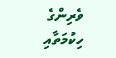ވެރިންގެ ހިކުމަތާއި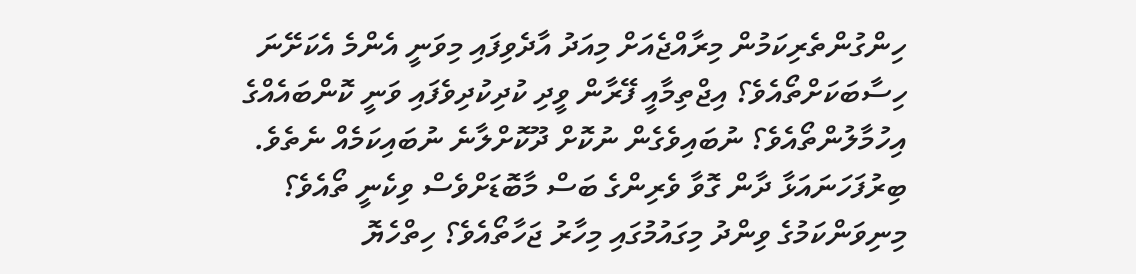ހިންގުންތެރިކަމުން މިރާއްޖެއަށް މިއަދު އާދެވިފައި މިވަނީ އެންމެ އެކަށޭނަ ހިސާބަކަށްތޯއެވެ؟ އިޖްތިމާއީ ފޭރާން ވީދި ކުދިކުދިވެފައި ވަނީ ކޮންބައެއްގެ އިހުމާލުންތޯއެވެ؟ ނުބައިވެގެން ނުކޮށް ދޫކޮށްލާނެ ނުބައިކަމެއް ނެތެވެ. ބިރުފަހަނައަޅާ ދާން ގޮވާ ވެރިންގެ ބަސް މާބޮޑަށްވެސް ވިކެނީ ތޯއެވެ؟ މިނިވަންކަމުގެ ވިންދު މިގައުމުގައި މިހާރު ޖަހާތޯއެވެ؟ ހިތްހެޔޮ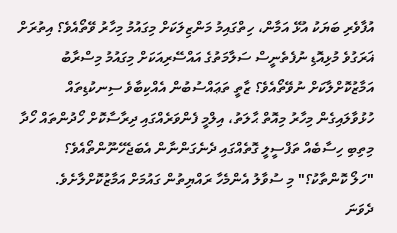އުފާވެރި ބަޔަކު އުޅޭ އަމާން، ހިތްގައިމު މަންޒިލަކަށް މިގައުމު މިހާރު ވޭތޯއެވެ؟ އިތުރަށް ޣަރަގުވެ މުޅިއޮޑި ނުފެތެނީސް ސަލާމަތުގެ އައްސޭރިއަކަށް މިގައުމު މިސްރާބު އަމާޒުކޮށްލާކަށް ނުވޭތޯއެވެ؟ ޒާތީ ތަޢައްސުބުން އެއްކިބާވެ ސިނކުޑިތައް ހުޅުވާލައިގެން މިހާރު މިއޮތް ޙާލަތު، އިލްމީ ފެންވަރެއްގައި ދިރާސާކޮށް ހޯދުންތައް ހޯދާ މިތިބި ހިސާބެއް ތަފްސީލީ ގޮތެއްގައި ދެނެގަންނާން އެބަޖެހޭނޫންތޯއެވެ؟
"ހަލޯ ކޮންތާކު؟" މި ސުވާލު އެންމެހާ ރައްޔިތުން ގައުމަށް އަމާޒުކޮށްލާށެވެ.
ދެވަނަ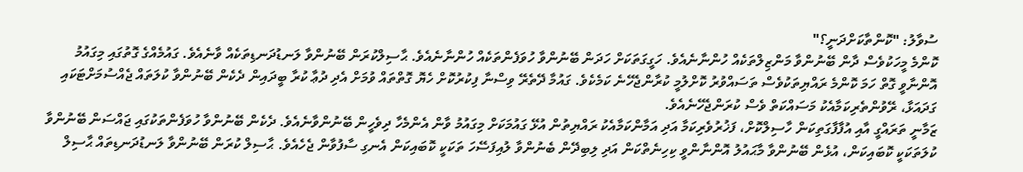ސުވާލު: "ކޮންތާކަށްދަނީ؟"
ކޮންމެ މީހަކުވެސް ދާން ބޭނުންވާ މަންޒިލްތަކެއް ހުންނާނެއެވެ. ހަގީގަތަކަށް ހަދަން ބޭނުންވާ ހުވަފެންތަކެއް ހުންނާނެއެވެ. ޙާސިލްކުރަން ބޭނުންވާ ލަނޑުދަނޑިތަކެއް ވާނެއެވެ. ގައުމެއްގެ ގޮތުގައި މިގައުމު އޮންނާވީ ގޮތް ހަމަ ކޮންމެ ރައްޔިތަކުވެސް ތަސައްވުރު ކޮށްލުމީ ކުރާންޖެހޭނެ ކަމެކެވެ. ގައުމާ ދޭތެރޭ ވިސްނާ ފިކުރުކޮށް ހެޔޮ ގޮތްތައް ވުމަށް އެދި ދުޢާ ކުރާ ބީދައިން ދެކެން ބޭނުންވާ ކުލަތައް ޖެއްސުމަށްޓަކައި ގަދައަޅާ، ރޭވުންތެރިކަމާއެކު މަސައްކަތް ވެސް ކުރަންޖެހޭނެއެވެ.
ޒަމާނީ ތަރައްގީ އާއި އުފާފާގަތިކަން ހާސިލްކޮށް، ފަޚުރުވެރިކަމާ އަދި އަމާންކަމާއެކު ރައްޔިތުން އުޅޭ ގައުމަކަށް މިގައުމު ވާން އެންމެހާ ދިވެހީން ބޭނުންވާނެއެވެ. ދެކެން ބޭނުންވާ ހުވަފެންތަކުގައި ޖައްސަން ބޭނުންވާ ކުލަތަކަކީ ކޮބައިކަން، އުޅެން ބޭނުންވާ މާޙައުލު އޮންނާންވީ ކިހިނެތްކަން އަދި ލިބިދޭން ބެނުންވާ ލުއިފަސޭހަ ތަކަކީ ކޮބައިކަން އެނގި ސާފުވާން ޖެހެއެވެ. ޙާސިލް ކުރަން ބޭނުންވާ ލަނޑުދަނޑިތައް ޙާސިލް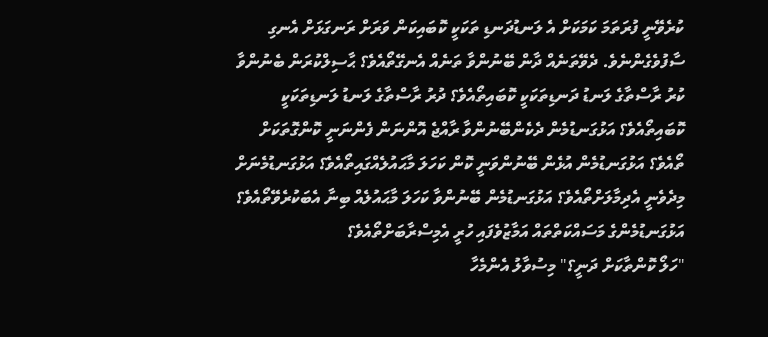ކުރެވޭނީ ފުރަތަމަ ކަމަކަށް އެ ލަނޑުދަނޑި ތަކަކީ ކޮބައިކަން ވަރަށް ރަނގަޅަށް އެނގި ސާފުވެގެންނެވެ. ދެވޭތަނެއް ދާން ބޭނުންވާ ތަނެއް އެނގޭތޯއެވެ؟ ޙާސިލްކުރަން ބެނުންވާ ކުރު ރާސްތާގެ ލަނޑު ދަނޑިތަކަކީ ކޮބައިތޯއެވެ؟ ދުރު ރާސްތާގެ ލަނޑު ލަނޑިތަކަކީ ކޮބައިތޯއެވެ؟ އަޅުގަނޑުމެން ދެކެންބޭނުންވާ ރާއްޖެ އޮންނަން ފެންނަނީ ކޮންގޮތަކަށް ތޯއެވެ؟ އަޅުގަނޑުމެން އުޅެން ބޭނުންވަނީ ކޮން ކަހަލަ މާޙައުލެއްގައިތޯއެވެ؟ އަޅުގަނޑުމެނަށް މިދެވެނީ އެދިމާލަށްތޯއެވެ؟ އަޅުގަނޑުމެން ބޭނުންވާ ކަހަލަ މާޙައުލެއް ބިނާ އެބަކުރެވޭތޯއެވެ؟ އަޅުގަނޑުމެންގެ މަސައްކަތްތައް އަމާޒުވެފައި ހުރީ އެމިސްރާބަށްތޯއެވެ؟
"ހަލޯ ކޮންތާކަށް ދަނީ؟" މިސުވާލު އެންމެހާ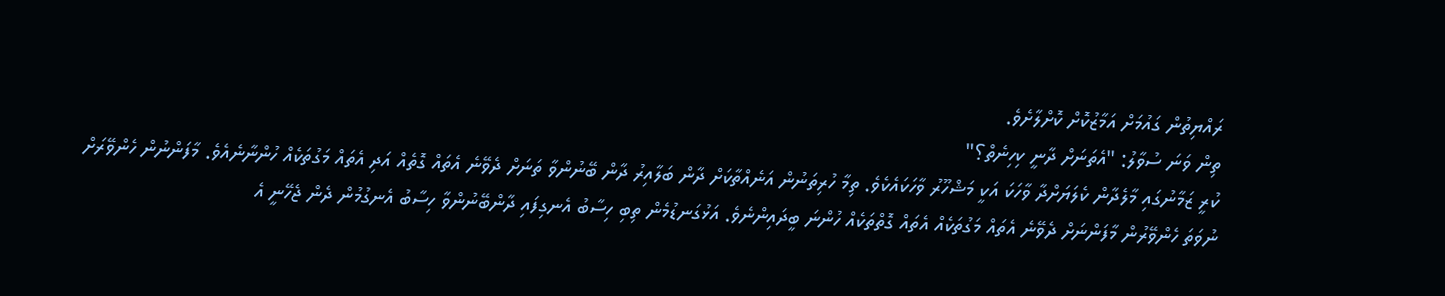ރައްޔިތުން ގައުމަށް އަމާޒުކޮށް ކޮށްލާށެވެ.
ތިން ވަނަ ސުވާލު: "އެތަނަށް ދާނީ ކިހިނެތް؟"
ކުރީ ޒަމާނުގައި މާލެދާން ކެލަޔަށްދާ ވާހަކަ އަކީ މަޝްހޫރު ވާހަކައެކެވެ. ތިމާ ހުރިތަނުން އަނެއްތާކަށް ދާން ބަލާއިރު ދާން ބޭނުންވާ ތަނަށް ދެވޭނެ އެތައް ގޮތެއް އަދި އެތައް މަގުތަކެއް ހުންނާނެއެވެ. މާފަންނުން ހެންވޭރަށް ނުވަތަ ހެންވޭރުން މާފަންނަށް ދެވޭނެ އެތައް މަގުތަކެއް އެތައް ގޮތްތަކެއް ހުންނަ ބީދައިންނެވެ. އަޅުގަނޑުމެން ތިބި ހިސާބު އެނގިފައި ދާންބޭނުންވާ ހިސާބު އެނގުމުން ދެން ޖެހޭނީ އެ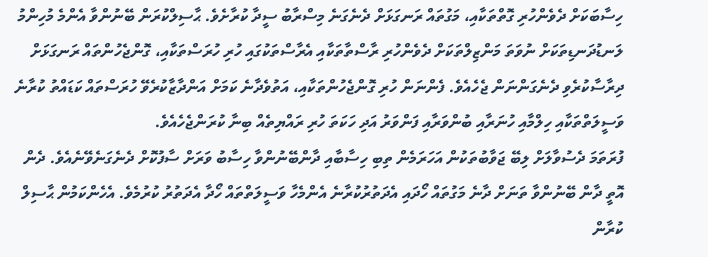ހިސާބަކަށް ދެވެންހުރި ގޮތްތަކާއި، މަގުތައް ރަނގަޅަށް ދެނެގަނެ މިސްރާބު ސީދާ ކުރާށެވެ. ޙާސިލްކުރަން ބޭނުންވާ އެންމެ މުހިންމު ލަނޑުދަނޑިތަކަށް ނުވަތަ މަންޒިލްތަކަށް ދެވެންހުރި ރާސްތާތަކާއި އެރާސްތަކުގައި ހުރި ހުރަސްތަކާއި، ގޮންޖެހުންތައް ރަނގަޅަށް ދިރާސާކުރެވި ދެނެގަންނަން ޖެހެއެވެ. ފެންނަން ހުރި ގޮންޖެހުންތަކާއި، އަތުވެދާނެ ކަމަށް އަންދާޒާކުރެވޭ ހުރަސްތައް ކަޑައްތު ކުރާނެ ވަސީލަތްތަކާއި ހިލްމާއި ހުނަރާއި ބުންވަރާއި ފަންވަރު އަދި ހަކަތަ ހުރި ރައްޔިތެއް ބިނާ ކުރަންޖެހެއެވެ.
ފުރަތަމަ ދެސުވާލަށް ލިބޭ ޖަވާބުތަކުން އަހަރަމެން ތިބި ހިސާބާއި ދާންބޭނުންވާ ހިސާބު ވަރަށް ސާފުކޮށް ދެނެގަނެވޭނެއެވެ. ދެން އޮތީ ދާން ބޭނުންވާ ތަނަށް ދާނެ މަގުތައް ހޯދައި އެދަތުރުކުރާނެ އެންމެހާ ވަސީލަތްތައް ހޯދާ އެދަތުރު ކުރުމެވެ. އެހެންކަމުން ޙާސިލް ކުރާން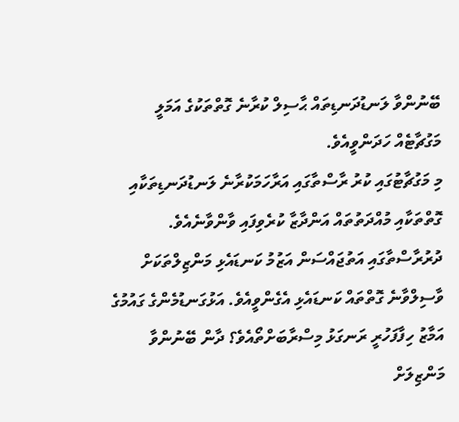ބޭނުންވާ ލަނޑުދަނޑިތައް ޙާސިލް ކުރާނެ ގޮތްތަކުގެ އަމަލީ މަގުޗާޓެއް ހަދަންވީއެވެ.
މި މަގުޗާޓުގައި ކުރު ރާސްތާގައި އަރާހަމަކުރާނެ ލަނޑުދަނޑިތަކާއި ގޮތްތަކާއި މުއްދަތުތައް އަންދާޒާ ކުރެވިފައި ވާންވާނެއެވެ. ދުރުރާސްތާގައި އަތުޖައްސަން އަޒުމު ކަނޑައެޅި މަންޒިލްތަކަށް ވާސިލްވާނެ ގޮތްތައް ކަނޑައެޅި އެގެންވީއެވެ. އަޅުގަނޑުމެންގެ ގައުމުގެ އަމާޒު ހިފާފަހުރީ ރަނގަޅު މިސްރާބަށްތޯއެވެ؟ ދާން ބޭނުންވާ މަންޒިލަށް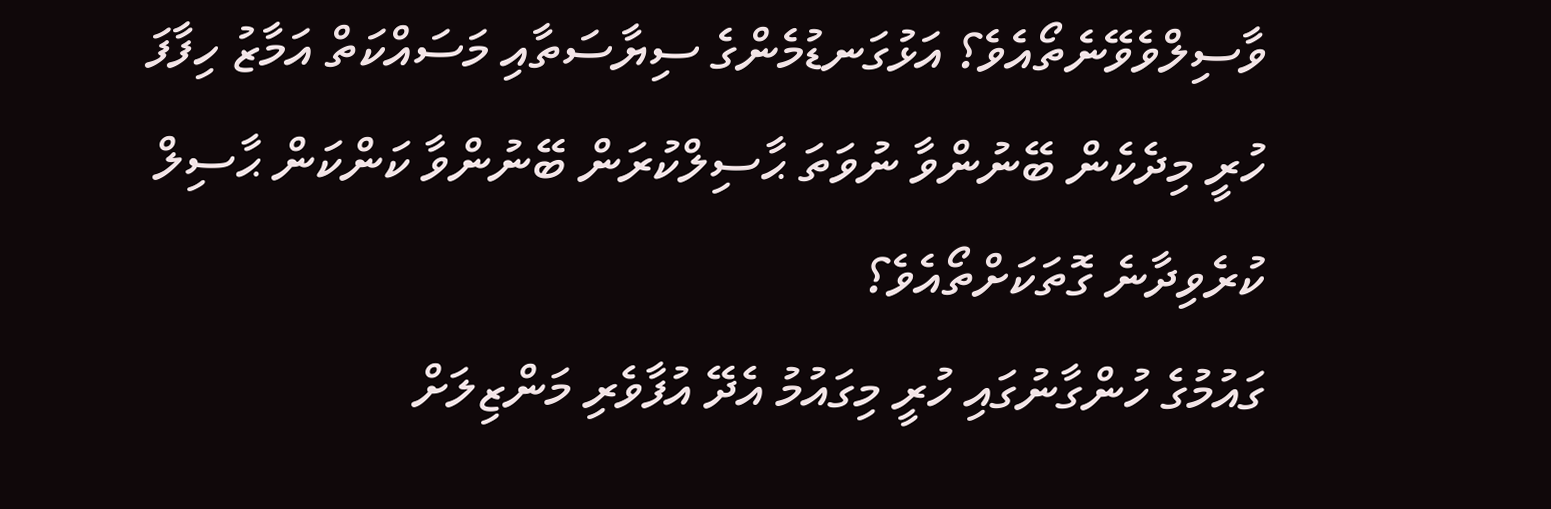ވާސިލްވެވޭނެތޯއެވެ؟ އަޅުގަނޑުމެންގެ ސިޔާސަތާއި މަސައްކަތް އަމާޒު ހިފާފަ ހުރީ މިދެކެން ބޭނުންވާ ނުވަތަ ޙާސިލްކުރަން ބޭނުންވާ ކަންކަން ޙާސިލް ކުރެވިދާނެ ގޮތަކަށްތޯއެވެ؟
ގައުމުގެ ހުންގާނުގައި ހުރީ މިގައުމު އެދޭ އުފާވެރި މަންޒިލަށް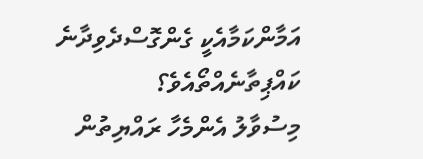އަމާންކަމާއެކީ ގެންގޮސްދެވިދާނެ ކައްޕިތާނެއްތޯއެވެ؟
މިސުވާލު އެންމެހާ ރައްޔިތުން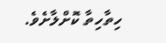ހިތާހިތާ ކޮށްލާށެވެ.